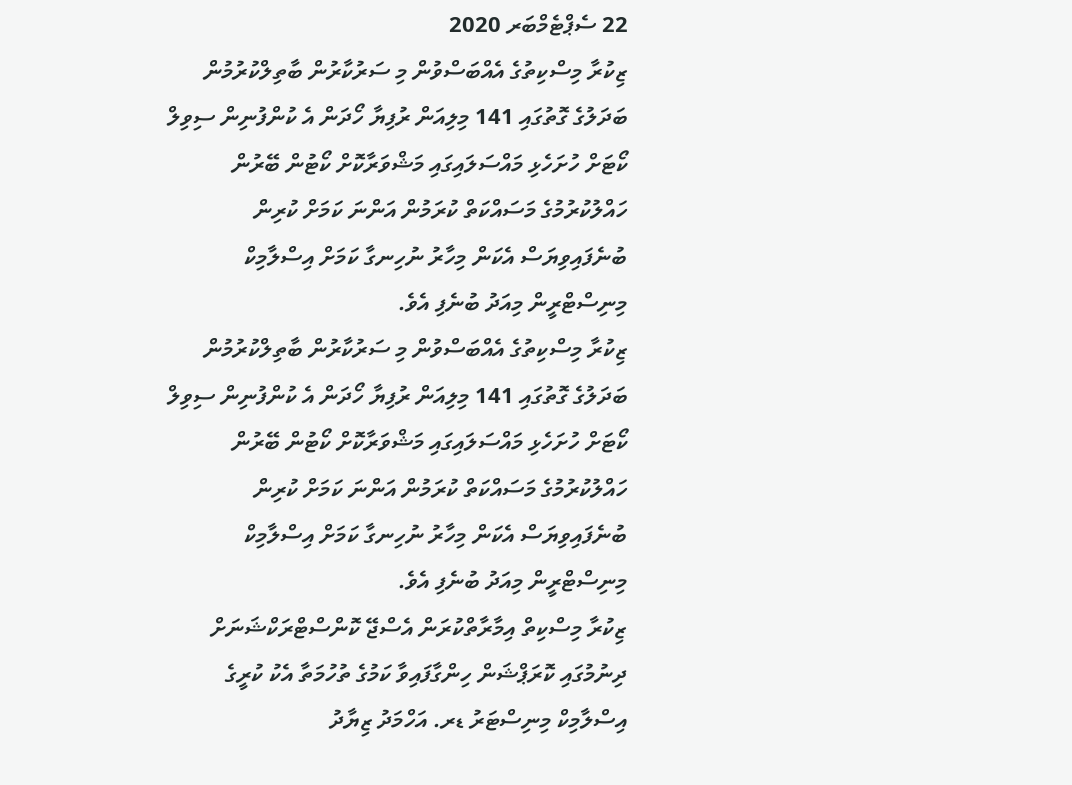22 ސެޕްޓެމްބަރ 2020
ޒިކުރާ މިސްކިތުގެ އެއްބަސްވުން މި ސަރުކާރުން ބާތިލްކުރުމުން ބަދަލުގެ ގޮތުގައި 141 މިލިއަން ރުފިޔާ ހޯދަން އެ ކުންފުނިން ސިވިލް ކޯޓަށް ހުށަހެޅި މައްސަލައިގައި މަޝްވަރާކޮށް ކޯޓުން ބޭރުން ހައްލުކުރުމުގެ މަސައްކަތް ކުރަމުން އަންނަ ކަމަށް ކުރިން ބުނެފައިވިޔަސް އެކަން މިހާރު ނުހިނގާ ކަމަށް އިސްލާމިކް މިނިސްޓްރީން މިއަދު ބުނެފި އެވެ.
ޒިކުރާ މިސްކިތުގެ އެއްބަސްވުން މި ސަރުކާރުން ބާތިލްކުރުމުން ބަދަލުގެ ގޮތުގައި 141 މިލިއަން ރުފިޔާ ހޯދަން އެ ކުންފުނިން ސިވިލް ކޯޓަށް ހުށަހެޅި މައްސަލައިގައި މަޝްވަރާކޮށް ކޯޓުން ބޭރުން ހައްލުކުރުމުގެ މަސައްކަތް ކުރަމުން އަންނަ ކަމަށް ކުރިން ބުނެފައިވިޔަސް އެކަން މިހާރު ނުހިނގާ ކަމަށް އިސްލާމިކް މިނިސްޓްރީން މިއަދު ބުނެފި އެވެ.
ޒިކުރާ މިސްކިތް އިމާރާތްކުރަން އެސްޖޭ ކޮންސްޓްރަކްޝަނަށް ދިނުމުގައި ކޮރަޕްޝަން ހިންގާފައިވާ ކަމުގެ ތުހުމަތާ އެކު ކުރީގެ އިސްލާމިކް މިނިސްޓަރު ޑރ. އަހްމަދު ޒިޔާދު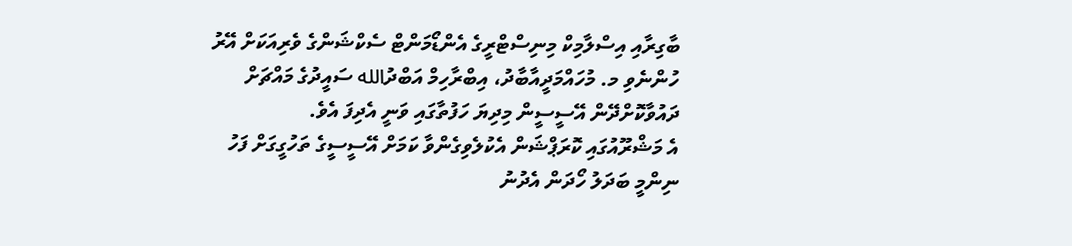ބާގިރާއި އިސްލާމިކް މިނިސްޓްރީގެ އެންޑޯމަންޓް ސެކްޝަންގެ ވެރިއަކަށް އޭރު ހުންނެވި މ. މުހައްމަދީއާބާދު، އިބްރާހިމް އަބްދުالله ސައީދުގެ މައްޗަށް ދައުވާކޮށްދޭން އޭސީސީން މިދިޔަ ހަފުތާގައި ވަނީ އެދިފަ އެވެ.
އެ މަޝްރޫއުގައި ކޮރަޕްޝަން އެކުލެވިގެންވާ ކަމަށް އޭސީސީގެ ތަހުގީގަށް ފަހު ނިންމީ ބަދަލު ހޯދަން އެދުނު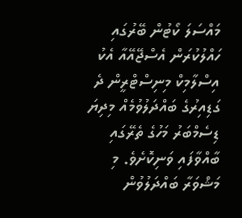މައްސަލަ ކޯޓުން ބޭރުގައި ހައްލުކުރަން އެސްޖޭއޭއާ އެކު އިސްލާމިކް މިނިސްޓްރީން ދެ ގަޑިއިރުގެ ބައްދަލުވުމެއް މިދިޔަ ޑިސެމްބަރު މަހުގެ ތެރޭގައި ބާއްވާފައި ވަނިކޮށެވެ. މި މަޝްވަރާ ބައްދަލުވުން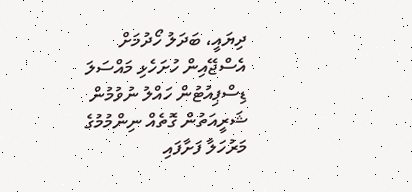ދިޔައީ، ބަދަލު ހޯދުމަށް އެސްޖޭއިން ހުށަހެޅި މައްސަލަ ޑިސްޕިއުޓުން ހައްލު ނުވުމުން ޝަރީއަތުން ގޮތެއް ނިންމުމުގެ މަރުހަލާ ފަށާފައި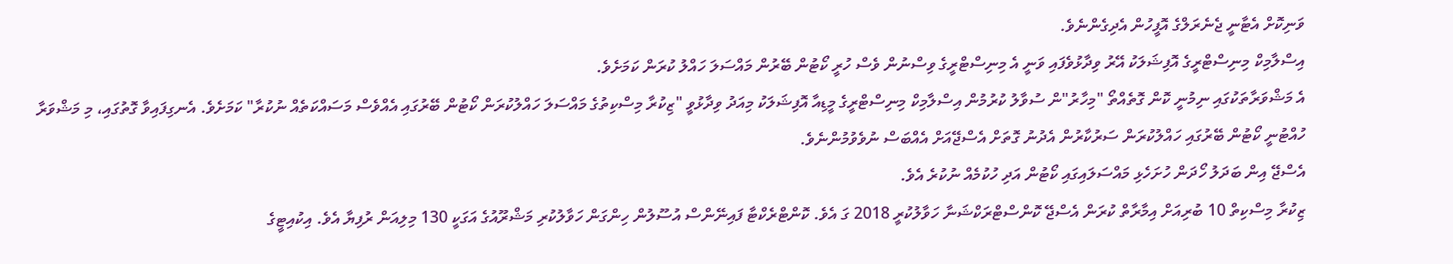ވަނިކޮށް އެޓާނީ ޖެނެރަލްގެ އޮފީހުން އެދިގެންނެވެ.
އިސްލާމިކް މިނިސްޓްރީގެ އޮފިޝަލަކު އޭރު ވިދާޅުވެފައި ވަނީ އެ މިނިސްޓްރީގެ ވިސްނުން ވެސް ހުރީ ކޯޓުން ބޭރުން މައްސަލަ ހައްލު ކުރަން ކަމަށެވެ.
އެ މަޝްވަރާތަކުގައި ނިމުނީ ކޮން ގޮތެއްތޯ "މިހާރު"ން ސުވާލު ކުރުމުން އިސްލާމިކް މިނިސްޓްރީގެ މީޑިއާ އޮފިޝަލަކު މިއަދު ވިދާޅުވީ "ޒިކުރާ މިސްކިތުގެ މައްސަލަ ހައްލުކުރަން ކޯޓުން ބޭރުގައި އެއްވެސް މަސައްކަތެއް ނުކުރާ" ކަމަށެވެ. އެނގިފައިވާ ގޮތުގައި، މި މަޝްވަރާ ހުއްޓުނީ ކޯޓުން ބޭރުގައި ހައްލުކުރަން ސަރުކާރުން އެދުނު ގޮތަށް އެސްޖޭއަށް އެއްބަސް ނުވެވުމުންނެވެ.
އެސްޖޭ އިން ބަދަލު ހޯދަން ހުށަހެޅި މައްސަލައިގައި ކޯޓުން އަދި ހުކުމެއް ނުކުރެ އެވެ.
ޒިކުރާ މިސްކިތް 10 ބުރިއަށް އިމާރާތް ކުރަން އެސްޖޭ ކޮންސްޓްރަކްޝަނާ ހަވާލުކުރީ 2018 ގަ އެވެ. ކޮންޓްރެކްޓާ ފައިނޭންސް އުސޫލުން ހިންގަން ހަވާލުކުރި މަޝްރޫއުގެ އަގަކީ 130 މިލިއަން ރުފިޔާ އެވެ. އިކުއިޓީގެ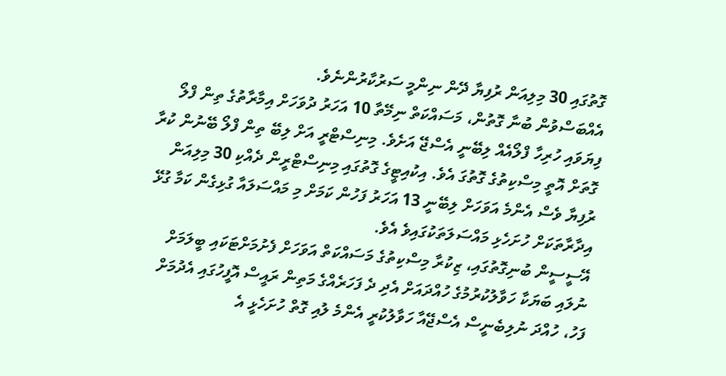ގޮތުގައި 30 މިލިއަން ރުފިޔާ ދޭން ނިންމީ ސަރުކާރުންނެވެ.
އެއްބަސްވުން ބުނާ ގޮތުން، މަސައްކަތް ނިމޭތާ 10 އަހަރު ދުވަހަށް އިމާރާތުގެ ތިން ފްލޯ ފިޔަވައި ހުރިހާ ފްލޯއެއް ލިބޭނީ އެސްޖޭ އަށެވެ. މިނިސްޓްރީ އަށް ލިބޭ ތިން ފްލޯ ބޭނުން ކުރާ ގޮތަށް އޮތީ މިސްކިތުގެ ގޮތުގަ އެވެ. އިކުއިޓީގެ ގޮތުގައި މިނިސްޓްރީން ދެއްކި 30 މިލިއަން ރުފިޔާ ވެސް އެންމެ އަވަހަށް ލިބޭނީ 13 އަހަރު ފަހުން ކަމަށް މި މައްސަލައާ ގުޅިގެން ކަމާ ގުޅޭ އިދާރާތަކަށް ހުށަހެޅި މައްސަލަތަކުގައިވެ އެވެ.
އޭސީސީން ބުނިގޮތުގައި، ޒިކުރާ މިސްކިތުގެ މަސައްކަތް އަވަހަށް ފެށުމަށްޓަކައި ބީލަމަށް ނުލައި ބަޔަކާ ހަވާލުކުރުމުގެ ހުއްދައަށް އެދި ދެ ފަހަރެއްގެ މަތިން ރައީސް އޮފީހުގައި އެދުމަށް ފަހު، ހުއްދަ ނުލިބެނީސް އެސްޖޭއާ ހަވާލުކުރީ އެންމެ ލުއި ގޮތް ހުށަހެޅީ އެ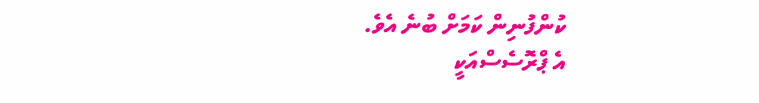ކުންފުނިން ކަމަށް ބުނެ އެވެ.
އެ ޕްރޮސެސްއަކީ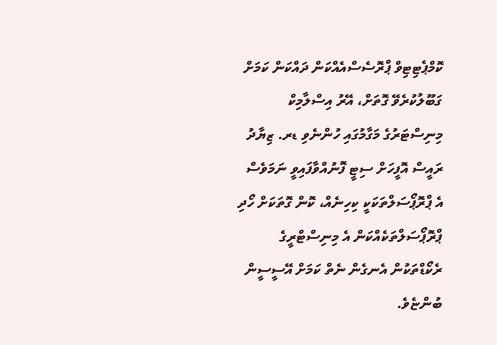ކޮމްޕެޓިޓިވް ޕްރޮސެސްއެއްކަން ދައްކަން ކަމަށް ގަބޫލުކުރެވޭ ގޮތަށް، އޭރު އިސްލާމިކް މިނިސްޓަރުގެ މަގާމުގައި ހުންނެވި ޑރ. ޒިޔާދު ރައީސް އޮފީހަށް ސިޓީ ފޮނުއްވާފައިވީ ނަމަވެސް އެ ޕްރޮޕޯސަލްތަކަކީ ކިހިނެއް، ކޮން ގޮތަކަށް ހޯދި ޕްރޮޕޯސަލްތަކެއްކަން އެ މިނިސްޓްރީގެ ރެކޯޑްތަކުން އެނގެން ނެތް ކަމަށް އޭސީސީން ބުންޏެވެ.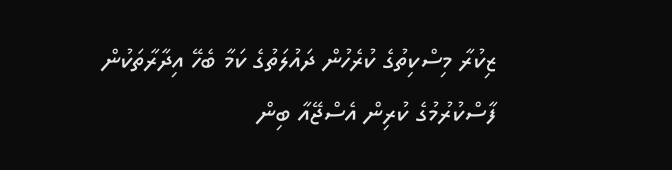ޒިކުރާ މިސްކިތުގެ ކުރެހުން ދައުލަތުގެ ކަމާ ބެހޭ އިދާރާތަކުން ފާސްކުރުމުގެ ކުރިން އެސްޖޭއާ ބިން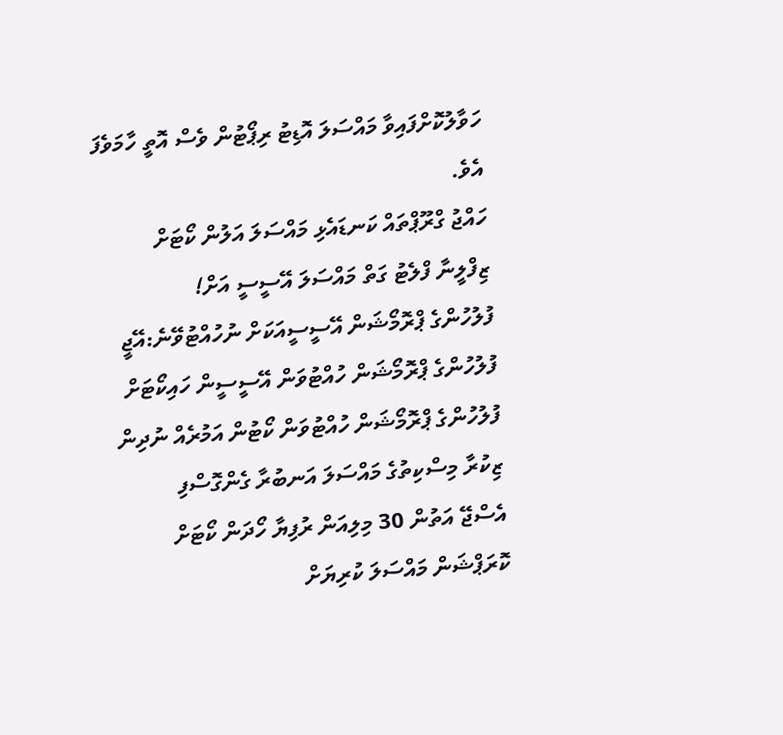ހަވާލުކޮށްފައިވާ މައްސަލަ އޮޑިޓު ރިޕޯޓުން ވެސް އޮތީ ހާމަވެފަ އެވެ.
ހައްޖު ގްރޫޕްތައް ކަނޑައެޅި މައްސަލަ އަލުން ކޯޓަށް
ޒިފްލީނާ ފްލެޓު ގަތް މައްސަލަ އޭސީސީ އަށް!
ފުލުހުންގެ ޕްރޮމޯޝަން އޭސީސީއަކަށް ނުހުއްޓުވޭނެ:އޭޖީ
ފުލުހުންގެ ޕްރޮމޯޝަން ހުއްޓުވަން އޭސީސީން ހައިކޯޓަށް
ފުލުހުންގެ ޕްރޮމޯޝަން ހުއްޓުވަން ކޯޓުން އަމުރެއް ނުދިން
ޒިކުރާ މިސްކިތުގެ މައްސަލަ އަނބުރާ ގެންގޮސްފި
އެސްޖޭ އަތުން 30 މިލިއަން ރުފިޔާ ހޯދަން ކޯޓަށް
ކޮރަޕްޝަން މައްސަލަ ކުރިޔަށް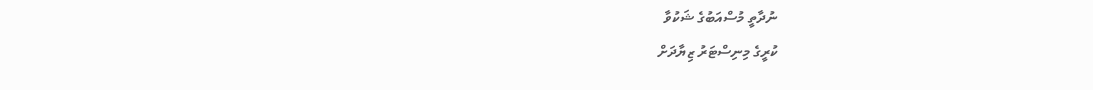ނުދާތީ މުސްއަބުގެ ޝަކުވާ
ކުރީގެ މިނިސްޓަރު ޒިޔާދަށް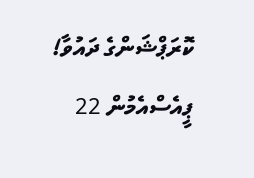ކޮރަޕްޝަންގެ ދައުވާ!
ޕީއެސްއެމުން 22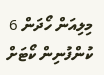މިލިއަން ހޯދަން 6 ކުންފުނިން ކޯޓަށް